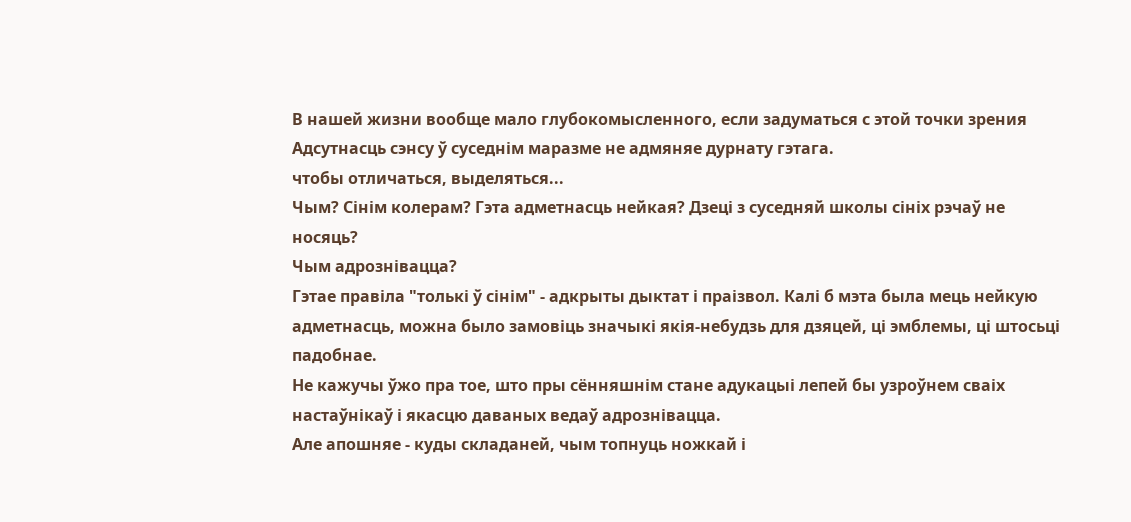В нашей жизни вообще мало глубокомысленного, если задуматься с этой точки зрения
Адсутнасць сэнсу ў суседнім маразме не адмяняе дурнату гэтага.
чтобы отличаться, выделяться...
Чым? Сінім колерам? Гэта адметнасць нейкая? Дзеці з суседняй школы сініх рэчаў не носяць?
Чым адрознівацца?
Гэтае правіла "толькі ў сінім" - адкрыты дыктат і праізвол. Калі б мэта была мець нейкую адметнасць, можна было замовіць значыкі якія-небудзь для дзяцей, ці эмблемы, ці штосьці падобнае.
Не кажучы ўжо пра тое, што пры сённяшнім стане адукацыі лепей бы узроўнем сваіх настаўнікаў і якасцю даваных ведаў адрознівацца.
Але апошняе - куды складаней, чым топнуць ножкай і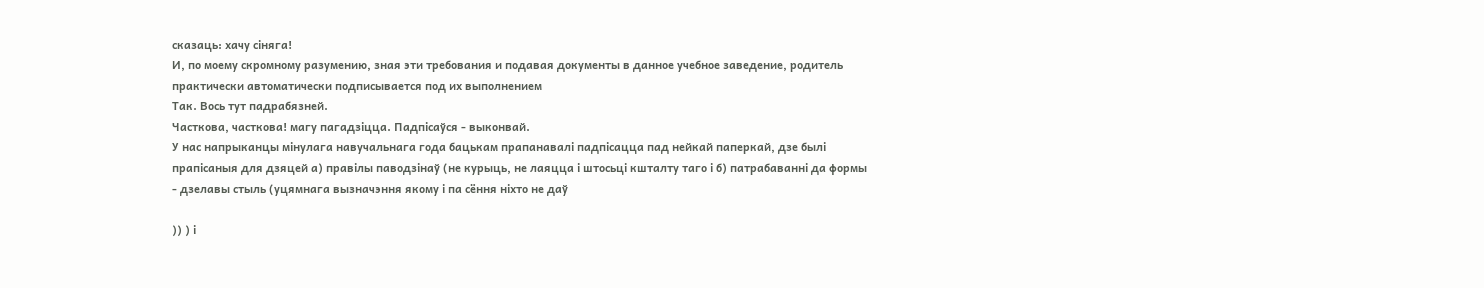сказаць: хачу сіняга!
И, по моему скромному разумению, зная эти требования и подавая документы в данное учебное заведение, родитель практически автоматически подписывается под их выполнением
Так. Вось тут падрабязней.
Часткова, часткова! магу пагадзіцца. Падпісаўся - выконвай.
У нас напрыканцы мінулага навучальнага года бацькам прапанавалі падпісацца пад нейкай паперкай, дзе былі прапісаныя для дзяцей а) правілы паводзінаў (не курыць, не лаяцца і штосьці кшталту таго і б) патрабаванні да формы - дзелавы стыль (уцямнага вызначэння якому і па сёння ніхто не даў

)) ) і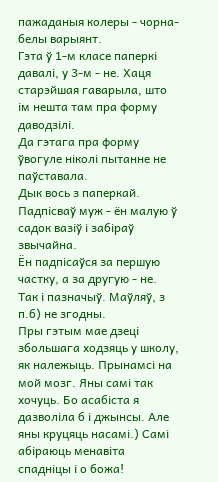пажаданыя колеры - чорна-белы варыянт.
Гэта ў 1-м класе паперкі давалі, у 3-м - не. Хаця старэйшая гаварыла, што ім нешта там пра форму даводзілі.
Да гэтага пра форму ўвогуле ніколі пытанне не паўставала.
Дык вось з паперкай. Падпісваў муж - ён малую ў садок вазіў і забіраў звычайна.
Ён падпісаўся за першую частку, а за другую - не. Так і пазначыў. Маўляў, з п.б) не згодны.
Пры гэтым мае дзеці збольшага ходзяць у школу, як належыць. Прынамсі на мой мозг. Яны самі так хочуць. Бо асабіста я дазволіла б і джынсы. Але яны круцяць насамі.) Самі абіраюць менавіта спадніцы і о божа!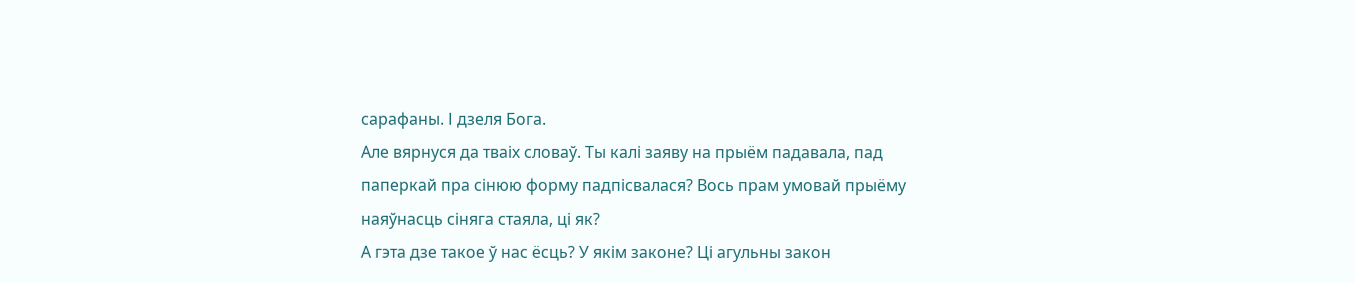сарафаны. І дзеля Бога.
Але вярнуся да тваіх словаў. Ты калі заяву на прыём падавала, пад паперкай пра сінюю форму падпісвалася? Вось прам умовай прыёму наяўнасць сіняга стаяла, ці як?
А гэта дзе такое ў нас ёсць? У якім законе? Ці агульны закон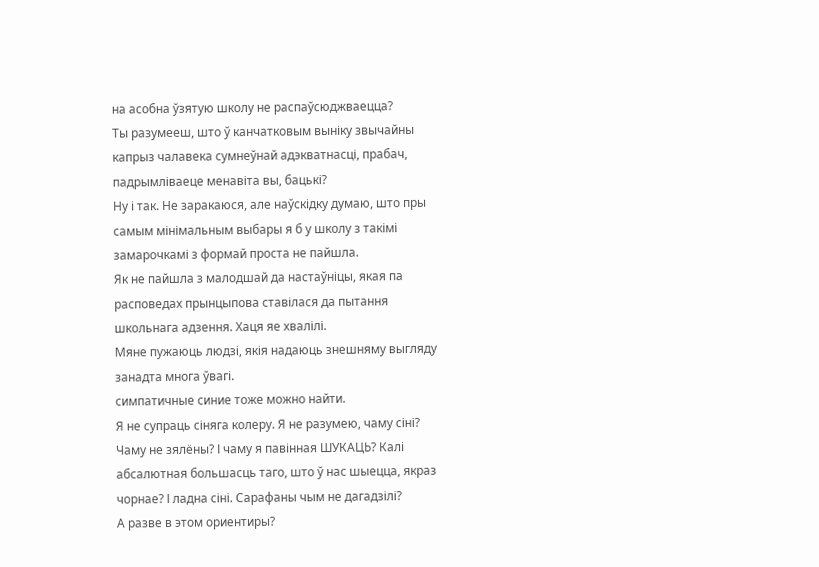на асобна ўзятую школу не распаўсюджваецца?
Ты разумееш, што ў канчатковым выніку звычайны капрыз чалавека сумнеўнай адэкватнасці, прабач, падрымліваеце менавіта вы, бацькі?
Ну і так. Не заракаюся, але наўскідку думаю, што пры самым мінімальным выбары я б у школу з такімі замарочкамі з формай проста не пайшла.
Як не пайшла з малодшай да настаўніцы, якая па расповедах прынцыпова ставілася да пытання школьнага адзення. Хаця яе хвалілі.
Мяне пужаюць людзі, якія надаюць знешняму выгляду занадта многа ўвагі.
симпатичные синие тоже можно найти.
Я не супраць сіняга колеру. Я не разумею, чаму сіні? Чаму не зялёны? І чаму я павінная ШУКАЦЬ? Калі абсалютная большасць таго, што ў нас шыецца, якраз чорнае? І ладна сіні. Сарафаны чым не дагадзілі?
А разве в этом ориентиры?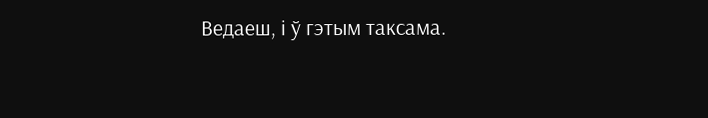Ведаеш, і ў гэтым таксама.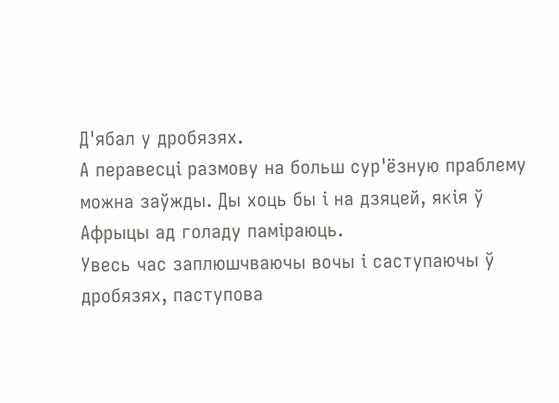Д'ябал у дробязях.
А перавесці размову на больш сур'ёзную праблему можна заўжды. Ды хоць бы і на дзяцей, якія ў Афрыцы ад голаду паміраюць.
Увесь час заплюшчваючы вочы і саступаючы ў дробязях, паступова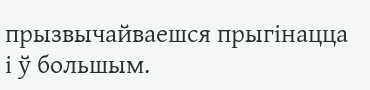прызвычайваешся прыгінацца і ў большым.